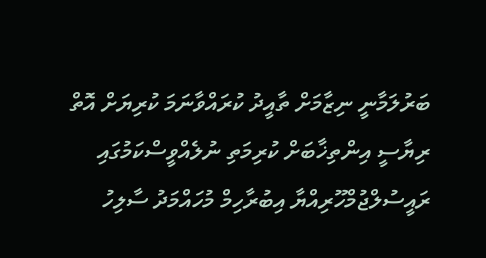ބަރުލަމާނީ ނިޒާމަށް ތާއީދު ކުރައްވާނަމަ ކުރިޔަށް އޮތް ރިޔާސީ އިންތިޚާބަށް ކުރިމަތި ނުލެއްވީސްކަމުގައި ރައީސުލްޖުމްހޫރިއްޔާ އިބުރާހިމް މުހައްމަދު ސާލިހު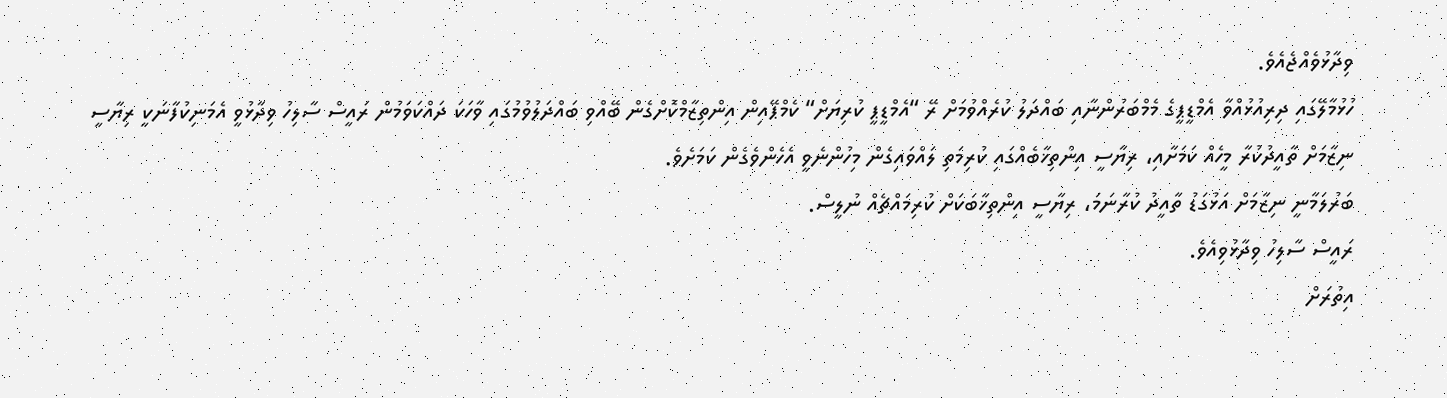ވިދާޅުވެއްޖެއެވެ.
ހުޅުމާލޭގައި ދިރިއުޅުއްވާ އެމްޑީޕީގެ މެމްބަރުންނާއި ބައްދަލު ކުރެއްވުމަށް ރޭ “އެމްޑީޕީ ކުރިޔަށް“ ކެމްޕޭއިން އިންތިޒާމްކޮށްގެން ބޭއްވި ބައްދަލުވުމުގައި ވާހަކަ ދައްކަވަމުން ރައީސް ސާލިހު ވިދާޅުވީ އެމަނިކުފާނަކީ ރިޔާސީ ނިޒާމަށް ތާއީދުކުރާ މީހެއް ކަމަށާއި، ރިޔާސީ އިންތިޚާބެއްގައި ކުރިމަތި ލައްވައިގެން މިހުންނެވީ އެހެންވެގެން ކަމަށެވެ.
ބަރުލަމާނީ ނިޒާމަށް އަޅުގަޑު ތާއީދު ކުރާނަމަ، ރިޔާސީ އިންތިޚާބަކަށް ކުރިމައްޗެއް ނުލީސް.
ރައީސް ސާލިހު ވިދާޅުވިއެވެ.
އިތުރަށް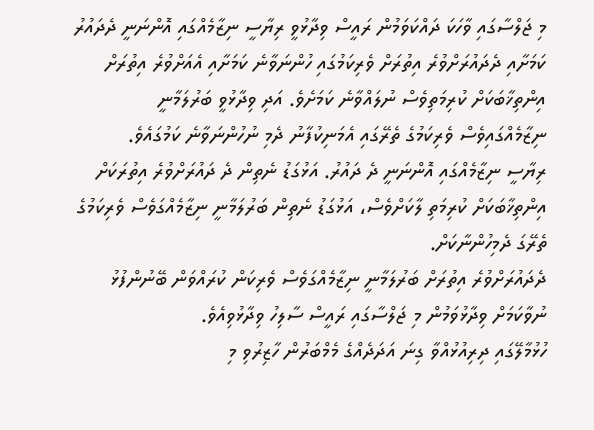މި ޖަލްސާގައި ވާހަކަ ދައްކަވަމުން ރައީސް ވިދާޅުވީ ރިޔާސީ ނިޒާމެއްގައި އޮންނަނީ ދެދައުރު ކަމަށާއި ދެދައުރަށްވުރެ އިތުރަށް ވެރިކަމުގައި ހުންނަވާނެ ކަމަށާއި އެއަށްވުރެ އިތުރަށް އިންތިޚާބަކަށް ކުރިމަތިވެސް ނުލައްވާނެ ކަމަށެވެ. އަދި ވިދާޅުވީ ބަރުލަމާނީ ނިޒާމެއްގައިވެސް ވެރިކަމުގެ ތެރޭގައި އެމަނިކުފާނު ދެމި ނުހުންނަވާނެ ކަމުގައެވެ.
ރިޔާސީ ނިޒާމެއްގައި އޮންނަނީ ދެ ދައުރު. އަޅުގަޑު ނެތިން ދެ ދައުރަށްވުރެ އިތުރަކަށް އިންތިޚާބަކަށް ކުރިމަތި ލާކަށްވެސް، އަޅުގަޑު ނެތިން ބަރުލަމާނީ ނިޒާމެއްގަވެސް ވެރިކަމުގެ ތެރޭގަ ދެމިހުންނާކަށް.
ދެދައުރަށްވުރެ އިތުރަށް ބަރުލަމާނީ ނިޒާމެއްގަވެސް ވެރިކަން ކުރައްވަން ބޭނުންފުޅު ނުވާކަމަށް ވިދާޅުވަމުން މި ޖަލްސާގައި ރައީސް ސާލިހު ވިދާޅުވިއެވެ.
ހުޅުމާލޭގައި ދިރިއުޅުއްވާ ގިނަ އަދަދެއްގެ މެމްބަރުން ހާޒިރުވި މި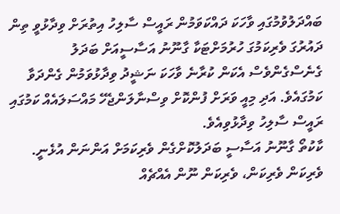ބައްދަލުވުމުގައި ވާހަކަ ދައްކަވަމުން ރައީސް ސާލިހު އިތުރަށް ވިދާޅުވީ ތިން ދައުރުގަ ވެރިކަމުގަ ހުރުމަށްޓަކާ ގާނޫނު އަސާސީއަށް ބަދަލު ގެނެސްގެންވެސް އެކަން ކުރާނެ ވާހަކަ ނަޝީދު ވިދާޅުވަމުން ގެންދަވާ ކަމުގައެވެ. އަދި މިއީ ވަރަށް ފުންކޮށް ވިސްނާލަންޖެހޭ މައްސަލައެއް ކަމުގައި ރައީސް ސާލިހު ވިދާޅުވިއެވެ.
ކާކުތޯ ގާނޫނު އަސާސީ ބަދަލުކޮށްގެން ވެރިކަމަށް އަންނަން އުޅެނީ. ވެރިކަން ވެރިކަން، ވެރިކަން ނޫން އެއްޗެއް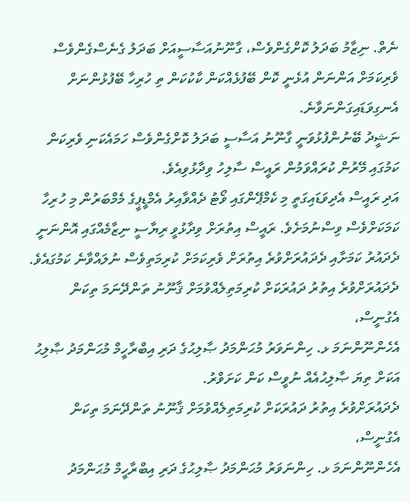ނެތް. ނިޒާމު ބަދަލު ކޮށްގެންވެސް، ގާނޫނުއަސާސީއަށް ބަދަލު ގެނެސްގެންވެސް ވެރިކަމަށް އަންނަން އުޅެނީ ކޮން ބޭފުޅެއްކަން ކާކުކަން ތި ހުރިހާ ބޭފުޅުންނަށް އެނގިވަޑައިގަންނަވާނެ.
ނަޝީދު ބޭނުންފުޅުވަނީ ގާނޫނު އަސާސީ ބަދަލު ކޮށްގެންވެސް ހަމައެކަނި ވެރިކަން ކަމުގައި މޭރުން ކުރައްވަމުން ރައީސް ސާލިހު ވިދާޅުވިއެވެ.
އަދި ރައީސް އެދިވަޑައިގަތީ މި ކެމްޕޭންގައި ވޯޓު ދެއްވާއިރު އެމްޑީޕީގެ މެމްބަރުން މި ހުރިހާ ކަމަކަށްވެސް ވިސްނުމަށެވެ. ރައީސް އިތުރަށް ވިދާޅުވީ ރިޔާސީ ނިޒާމެއްގައި އޮންނަނީ ދެދައުރު ކަމަށާއި ދެދައުރަށްވުރެ އިތުރަށް ވެރިކަމަށް ކުރިމަތިވެސް ނުލައްވާނެ ކަމުގައެވެ.
ދެދައުރަށްވުރެ އިތުރު ދައުރަކަށް ކުރިމަތިލެއްވުމަށް ޤާނޫނު ތަންދޭނަމަ ތިކަން އެގުނީސް،
އެހެންނޫންނަމަ ޅ. ހިންނަވަރު މުޙަންމަދު ޞާލިޙުގެ ދަރި އިބްރާހީމް މުޙަންމަދު ޞާލިޙު އަކަށް ތިޔަ ޞާލިޙުއެއް ނުވީސް ކަން ކަށަވްރު.
ދެދައުރަށްވުރެ އިތުރު ދައުރަކަށް ކުރިމަތިލެއްވުމަށް ޤާނޫނު ތަންދޭނަމަ ތިކަން އެގުނީސް،
އެހެންނޫންނަމަ ޅ. ހިންނަވަރު މުޙަންމަދު ޞާލިޙުގެ ދަރި އިބްރާހީމް މުޙަންމަދު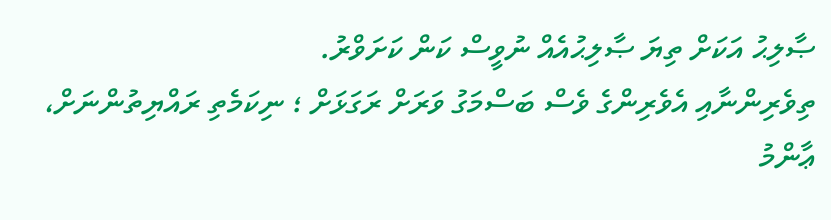ޞާލިޙު އަކަށް ތިޔަ ޞާލިޙުއެއް ނުވީސް ކަން ކަށަވްރު.
ތިވެރިންނާއި އެވެރިންގެ ވެސް ބަސްމަގު ވަރަށް ރަގަޅަށް ؛ ނިކަމެތި ރައްޔިތުންނަށް، ޢާންމު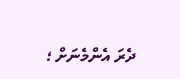ދެރަ އެންމެނަށް ؛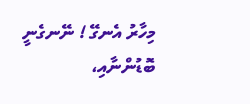މިހާރު އެނގޭ ! ނޭނގެނީ ބޮޑުންނާއި،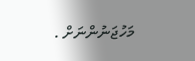މަހުޖަނުންނަށް .